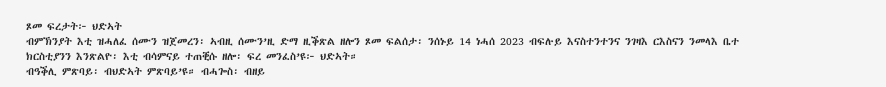ጾመ ፍረታት፦ ህድኣት
ብምኽንያት እቲ ዝሓለፈ ሰሙን ዝጀመረን፡ ኣብዚ ሰሙን’ዚ ድማ ዚቕጽል ዘሎን ጾመ ፍልሰታ፡ ንሰኑይ 14 ነሓሰ 2023 ብፍሉይ እናስተንተንና ንገዛእ ርእስናን ንመላእ ቤተ ክርስቲያንን እንጽልዮ፡ እቲ ብሳምናይ ተጠቒሱ ዘሎ፡ ፍረ መንፈስ’ዩ፦ ህድኣት።
ብዓቕሊ ምጽባይ፡ ብህድኣት ምጽባይ’ዩ። ብሓጐስ፡ ብዘይ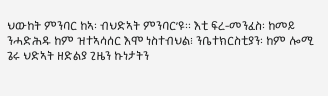ህውከት ምንባር ከኣ፡ ብህድኣት ምንባር’ዩ። እቲ ፍረ-መንፈስ፡ ከመይ ንሓድሕዱ ከም ዝተኣሳሰር እሞ ነስተብህል፧ ንቤተክርስቲያን፡ ከም ሎሚ ጌሩ ህድኣት ዘድልያ ጊዜን ኩነታትን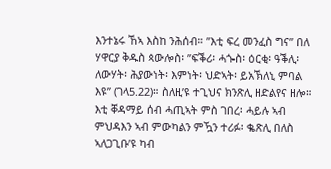እንተኔሩ ኸኣ እስከ ንሕሰብ። ”እቲ ፍረ መንፈስ ግና” በለ ሃዋርያ ቅዱስ ጳውሎስ፡ ”ፍቕሪ፡ ሓጐስ፡ ዕርቂ፡ ዓቕሊ፡ ለውሃት፡ ሕያውነት፡ እምነት፡ ህድኣት፡ ይአኽለኒ ምባል እዩ” (ገላ5.22)። ስለዚ’ዩ ተጊህና ክንጽሊ ዘድልየና ዘሎ።
እቲ ቐዳማይ ሰብ ሓጢኣት ምስ ገበረ፡ ሓይሉ ኣብ ምህዳእን ኣብ ምውካልን ምዃን ተሪፉ፡ ቈጽሊ በለስ ኣለጋጊቡ’ዩ ካብ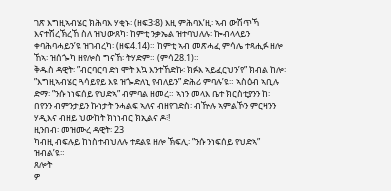ገጽ እግዚኣብሄር ክሕባእ ሃቂኑ፡ (ዘፍ3፡8) እዚ ምሕባእ’ዚ፡ ኣብ ውሽጥኻ እናተሽረኽረኸ ስለ ዝህውጸካ፡ ከምቲ ንቃኤል ዝተባህለሉ፡ ኰብላላይን ቀባሕባሓይን’ዩ ዝገብረካ፡ (ዘፍ4.14)። ከምቲ ኣብ መጽሓፈ ምሳሌ ተጻሒፉ ዘሎ ኸኣ፡ ዝሰጐካ ዘየሎስ ግናኸ፡ ትሃድም። (ምሳ28.1)።
ቅዱስ ዳዊት፡ ”ብርባርባ ድነ ሞት እኳ እንተኸድኩ፡ ክፉእ ኣይፈርህን’የ” ክብል ከሎ፡ ”እግዚኣብሄር ጓሳይየይ እዩ ዝጐድለኒ የብለይን” ድሕሪ ምባሉ’ዩ። ኣስዕብ ኣቢሉ ድማ፡ ”ንሱ ነነፍሰይ የህድኣ” ብምባል ዘመረ። ኣነን መላእ ቤተ ክርስቲያንን ከ፡ በየንን ብምንታይን ኩነታት ንሓልፍ ኣለና ብዘየገድስ፡ ብዅሉ ኣምልኾን ምርዛንን ሃዲእና ብዘይ ህውከት ክነነብር ክኢልና ዶ፧!
ዚንበብ፡ መዝሙረ ዳዊት፡ 23
ካብዚ ብፍሉይ ከነስተብህለሉ ተደልዩ ዘሎ ኽፍሊ፡ ”ንሱ ንነፍሰይ የህድኣ” ዝብል’ዩ።
ጸሎት
ዎ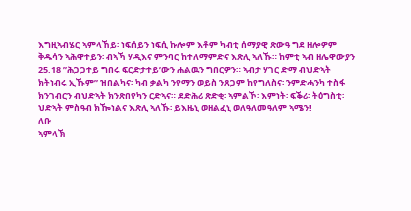እግዚኣብሄር ኣምላኸይ፡ ነፍሰይን ነፍሲ ኩሎም እቶም ካብቲ ሰማያዊ ጽውዓ ግደ ዘሎዎም ቅዱሳን ኣሕዋተይን፡ ብኣኻ ሃዲእና ምንባር ከተለማምድና እጽሊ ኣለኹ። ከምቲ ኣብ ዘሌዋውያን 25.18 ”ሕጋጋተይ ግበሩ ፍርድታተይ’ውን ሐልዉን ግበርዎን። ኣብታ ሃገር ድማ ብህድኣት ክትነብሩ ኢኹም” ዝበልካና፡ ካብ ቃልካ ንየማን ወይስ ንጸጋም ከየግለስና፡ ንምድሓንካ ተስፋ ክንገብርን ብህድኣት ክንጽበየካን ርድኣና። ደድሕሪ ጽድቂ፡ ኣምልኾ፡ እምነት፡ ፍቕሪ፡ ትዕግስቲ፡ ህድኣት ምስዓብ ክዀነልና እጽሊ ኣለኹ፡ ይእዜኒ ወዘልፈኒ ወለዓለመዓለም ኣሜን!
ለቡ
ኣምላኽ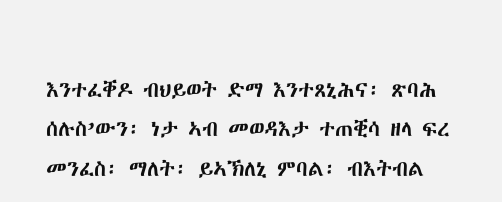እንተፈቐዶ ብህይወት ድማ እንተጸኒሕና፡ ጽባሕ ሰሉስ’ውን፡ ነታ ኣብ መወዳእታ ተጠቒሳ ዘላ ፍረ መንፈስ፡ ማለት፡ ይኣኽለኒ ምባል፡ ብእትብል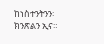ከነስተንትንን፡ ክንጽልን ኢና።